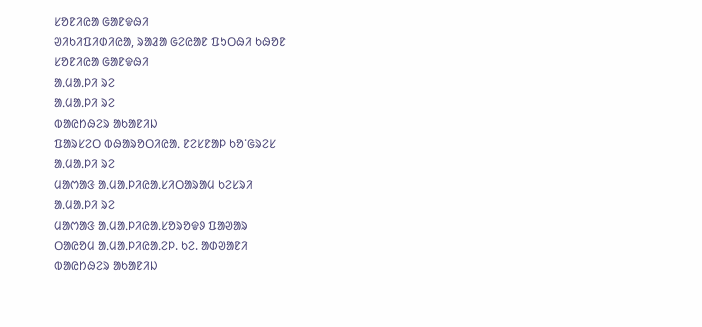ᱥᱚᱱᱤᱭᱟ ᱜᱟᱱᱫᱷᱤ
ᱣᱤᱠᱤᱯᱤᱰᱤᱭᱟ, ᱨᱟᱲᱟ ᱜᱮᱭᱟᱱ ᱯᱩᱛᱷᱤ ᱠᱷᱚᱱ
ᱥᱚᱱᱤᱭᱟ ᱜᱟᱱᱫᱷᱤ
ᱟᱹᱢᱟᱹᱞᱤ ᱨᱮ
ᱟᱹᱢᱟᱹᱞᱤ ᱨᱮ
ᱵᱟᱭᱴᱷᱮᱨ ᱟᱠᱟᱱᱤᱡ
ᱯᱟᱨᱥᱮᱛ ᱵᱷᱟᱨᱚᱛᱤᱭᱟᱹ ᱱᱮᱥᱱᱟᱞ ᱠᱚᱸᱜᱨᱮᱥ
ᱟᱹᱢᱟᱹᱞᱤ ᱨᱮ
ᱢᱟᱬᱟᱝ ᱟᱹᱢᱟᱹᱞᱤᱭᱟᱹᱥᱤᱛᱟᱨᱟᱢ ᱠᱮᱥᱨᱤ
ᱟᱹᱢᱟᱹᱞᱤ ᱨᱮ
ᱢᱟᱬᱟᱝ ᱟᱹᱢᱟᱹᱞᱤᱭᱟᱹᱥᱚᱨᱚᱫᱽ ᱯᱟᱣᱟᱨ
ᱛᱟᱭᱚᱢ ᱟᱹᱢᱟᱹᱞᱤᱭᱟᱹᱮᱞ. ᱠᱮ. ᱟᱰᱣᱟᱱᱤ
ᱵᱟᱭᱴᱷᱮᱨ ᱟᱠᱟᱱᱤᱡ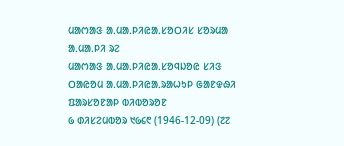ᱢᱟᱬᱟᱝ ᱟᱹᱢᱟᱹᱞᱤᱭᱟᱹᱥᱚᱛᱤᱥ ᱥᱚᱨᱢᱟ
ᱟᱹᱢᱟᱹᱞᱤ ᱨᱮ
ᱢᱟᱬᱟᱝ ᱟᱹᱢᱟᱹᱞᱤᱭᱟᱹᱥᱚᱧᱡᱚᱭ ᱥᱤᱝ
ᱛᱟᱭᱚᱢ ᱟᱹᱢᱟᱹᱞᱤᱭᱟᱹᱨᱟᱦᱩᱞ ᱜᱟᱱᱫᱷᱤ
ᱯᱟᱨᱥᱚᱱᱟᱞ ᱵᱤᱵᱚᱨᱚᱱ
᱙ ᱰᱤᱥᱮᱢᱵᱚᱨ ᱑᱙᱔᱖ (1946-12-09) (᱗᱗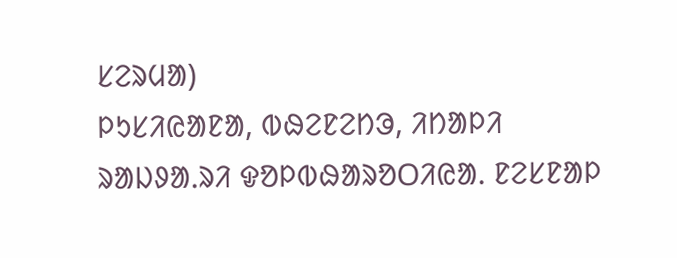ᱥᱮᱨᱢᱟ)
ᱞᱩᱥᱤᱭᱟᱱᱟ, ᱵᱷᱮᱱᱮᱴᱳ, ᱤᱴᱟᱞᱤ
ᱨᱟᱡᱽᱟᱹᱨᱤ ᱫᱚᱞᱵᱷᱟᱨᱚᱛᱤᱭᱟ. ᱱᱮᱥᱱᱟᱞ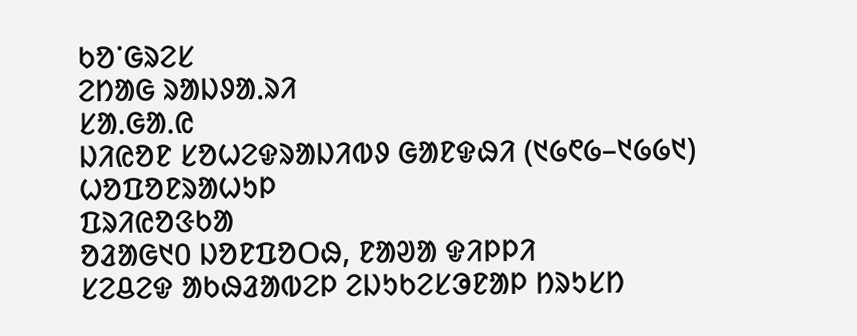ᱠᱚᱸᱜᱨᱮᱥ
ᱮᱴᱟᱜ ᱨᱟᱡᱽᱟᱹᱨᱤ
ᱥᱟᱹᱜᱟᱹᱭ
ᱡᱤᱭᱚᱱ ᱥᱚᱦᱮᱫᱨᱟᱡᱤᱵᱽ ᱜᱟᱱᱫᱷᱤ (᱑᱙᱖᱙–᱑᱙᱙᱑)
ᱦᱚᱯᱚᱱᱨᱟᱦᱩᱞ
ᱯᱨᱤᱭᱚᱝᱠᱟ
ᱚᱲᱟᱜ᱑᱐ ᱡᱚᱱᱯᱚᱛᱷ, ᱱᱟᱣᱟ ᱫᱤᱞᱞᱤ
ᱥᱮᱪᱮᱫ ᱟᱠᱷᱲᱟᱵᱮᱞ ᱮᱡᱩᱠᱮᱥᱳᱱᱟᱞ ᱴᱨᱩᱥᱴ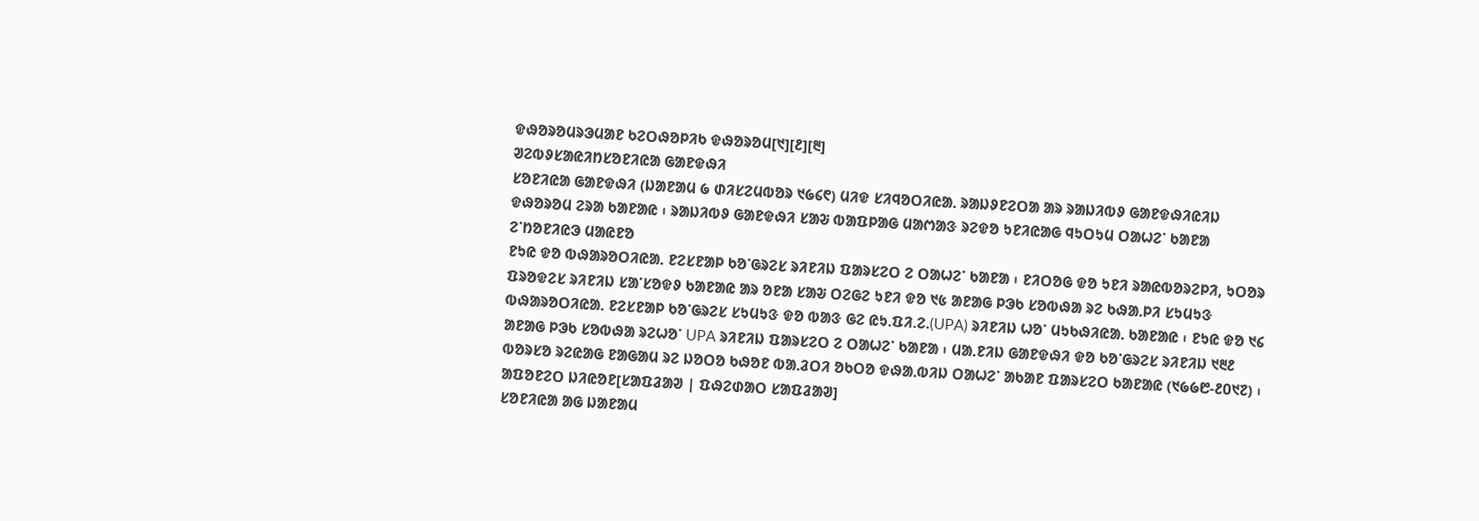ᱫᱷᱚᱨᱚᱢᱨᱳᱢᱟᱱ ᱠᱮᱛᱷᱚᱞᱤᱠ ᱫᱷᱚᱨᱚᱢ[᱑][᱒][᱓]
ᱣᱮᱵᱽᱥᱟᱭᱤᱴᱥᱚᱱᱤᱭᱟ ᱜᱟᱱᱫᱷᱤ
ᱥᱚᱱᱤᱭᱟ ᱜᱟᱱᱫᱷᱤ (ᱡᱟᱱᱟᱢ ᱙ ᱰᱤᱥᱮᱢᱵᱚᱨ ᱑᱙᱔᱖) ᱢᱤᱫ ᱥᱤᱧᱚᱛᱤᱭᱟᱹ ᱨᱟᱡᱽᱱᱮᱛᱟ ᱟᱨ ᱨᱟᱡᱤᱵᱽ ᱜᱟᱱᱫᱷᱤᱭᱤᱡ ᱫᱷᱚᱨᱚᱢ ᱮᱨᱟ ᱠᱟᱱᱟᱭ ᱾ ᱨᱟᱡᱤᱵᱽ ᱜᱟᱱᱫᱷᱤ ᱥᱟᱶ ᱵᱟᱯᱞᱟᱜ ᱢᱟᱬᱟᱝ ᱨᱮᱫᱚ ᱩᱱᱤᱭᱟᱜ ᱧᱩᱛᱩᱢ ᱛᱟᱦᱮᱸ ᱠᱟᱱᱟ ᱮᱸᱴᱚᱱᱤᱭᱳ ᱢᱟᱭᱱᱚ
ᱱᱩᱭ ᱫᱚ ᱵᱷᱟᱨᱚᱛᱤᱭᱟᱹ ᱱᱮᱥᱱᱟᱞ ᱠᱚᱸᱜᱨᱮᱥ ᱨᱤᱱᱤᱡ ᱯᱟᱨᱥᱮᱛ ᱮ ᱛᱟᱦᱮᱸ ᱠᱟᱱᱟ ᱾ ᱱᱤᱛᱚᱜ ᱫᱚ ᱩᱱᱤ ᱨᱟᱭᱵᱚᱨᱮᱞᱤ, ᱩᱛᱚᱨ ᱯᱨᱚᱫᱮᱥ ᱨᱤᱱᱤᱡ ᱥᱟᱸᱥᱚᱫᱽ ᱠᱟᱱᱟᱭ ᱟᱨ ᱚᱱᱟ ᱥᱟᱶ ᱛᱮᱜᱮ ᱩᱱᱤ ᱫᱚ ᱑᱕ ᱟᱱᱟᱜ ᱞᱳᱠ ᱥᱚᱵᱷᱟ ᱨᱮ ᱠᱷᱟᱹᱞᱤ ᱥᱩᱢᱩᱝ ᱵᱷᱟᱨᱚᱛᱤᱭᱟᱹ ᱱᱮᱥᱱᱟᱞ ᱠᱚᱸᱜᱨᱮᱥ ᱥᱩᱢᱩᱝ ᱫᱚ ᱵᱟᱝ ᱜᱮ ᱭᱩ.ᱯᱤ.ᱮ.(UPA) ᱨᱤᱱᱤᱡ ᱦᱚᱸ ᱢᱩᱠᱷᱤᱭᱟᱹ ᱠᱟᱱᱟᱭ ᱾ ᱱᱩᱭ ᱫᱚ ᱑᱔ ᱟᱱᱟᱜ ᱞᱳᱠ ᱥᱚᱵᱷᱟ ᱨᱮᱦᱚᱸ UPA ᱨᱤᱱᱤᱡ ᱯᱟᱨᱥᱮᱛ ᱮ ᱛᱟᱦᱮᱸ ᱠᱟᱱᱟ ᱾ ᱢᱟᱹᱱᱤᱡ ᱜᱟᱱᱫᱷᱤ ᱫᱚ ᱠᱚᱸᱜᱨᱮᱥ ᱨᱤᱱᱤᱡ ᱑᱓᱒ ᱵᱚᱨᱥᱚ ᱨᱮᱭᱟᱜ ᱱᱟᱜᱟᱢ ᱨᱮ ᱡᱚᱛᱚ ᱠᱷᱚᱱ ᱵᱟᱹᱲᱛᱤ ᱚᱠᱛᱚ ᱫᱷᱟᱹᱵᱤᱡ ᱛᱟᱦᱮᱸ ᱟᱠᱟᱱ ᱯᱟᱨᱥᱮᱛ ᱠᱟᱱᱟᱭ (᱑᱙᱙᱘-᱒᱐᱑᱗) ᱾
ᱟᱯᱚᱱᱮᱛ ᱡᱤᱭᱚᱱ[ᱥᱟᱯᱲᱟᱣ | ᱯᱷᱮᱰᱟᱛ ᱥᱟᱯᱲᱟᱣ]
ᱥᱚᱱᱤᱭᱟ ᱟᱜ ᱡᱟᱱᱟᱢ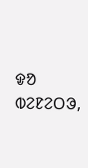ᱫᱚ ᱵᱮᱱᱮᱛᱳ,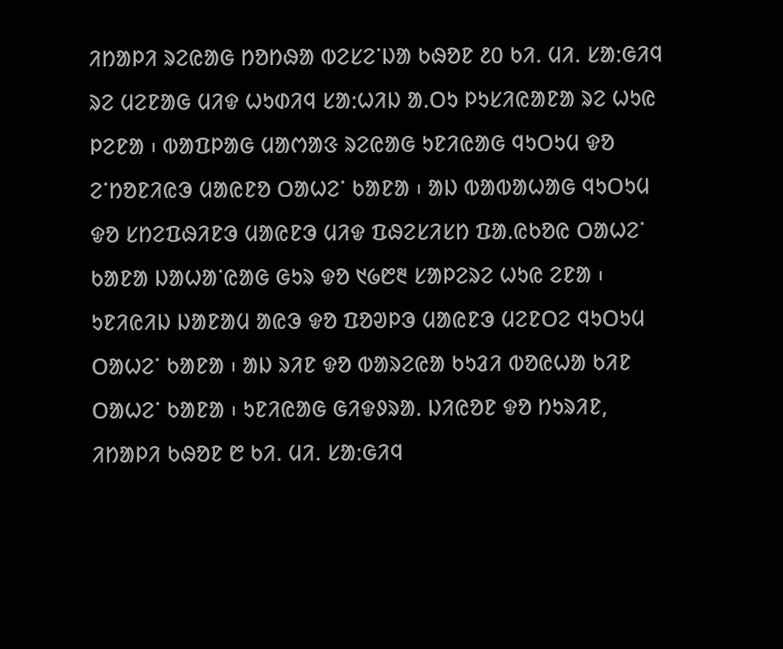ᱤᱴᱟᱞᱤ ᱨᱮᱭᱟᱜ ᱴᱚᱴᱷᱟ ᱵᱮᱥᱮᱸᱡᱟ ᱠᱷᱚᱱ ᱒᱐ ᱠᱤ. ᱢᱤ. ᱥᱟᱺᱜᱤᱧ ᱨᱮ ᱢᱮᱱᱟᱜ ᱢᱤᱫ ᱦᱩᱰᱤᱧ ᱥᱟᱺᱦᱤᱡ ᱟᱹᱛᱩ ᱞᱩᱥᱤᱭᱟᱱᱟ ᱨᱮ ᱦᱩᱭ ᱞᱮᱱᱟ ᱾ ᱵᱟᱯᱞᱟᱜ ᱢᱟᱬᱟᱝ ᱨᱮᱭᱟᱜ ᱩᱱᱤᱭᱟᱜ ᱧᱩᱛᱩᱢ ᱫᱚ ᱮᱸᱴᱚᱱᱤᱭᱳ ᱢᱟᱭᱱᱚ ᱛᱟᱦᱮᱸ ᱠᱟᱱᱟ ᱾ ᱟᱡ ᱵᱟᱵᱟᱦᱟᱜ ᱧᱩᱛᱩᱢ ᱫᱚ ᱥᱴᱮᱯᱷᱤᱱᱳ ᱢᱟᱭᱱᱳ ᱢᱤᱫ ᱯᱷᱮᱥᱤᱥᱴ ᱯᱟᱹᱭᱠᱚᱭ ᱛᱟᱦᱮᱸ ᱠᱟᱱᱟ ᱡᱟᱦᱟᱸᱭᱟᱜ ᱜᱩᱨ ᱫᱚ ᱑᱙᱘᱓ ᱥᱟᱞᱮᱨᱮ ᱦᱩᱭ ᱮᱱᱟ ᱾ ᱩᱱᱤᱭᱤᱡ ᱡᱟᱱᱟᱢ ᱟᱭᱳ ᱫᱚ ᱯᱚᱣᱞᱳ ᱢᱟᱭᱱᱳ ᱢᱮᱱᱛᱮ ᱧᱩᱛᱩᱢ ᱛᱟᱦᱮᱸ ᱠᱟᱱᱟ ᱾ ᱟᱡ ᱨᱤᱱ ᱫᱚ ᱵᱟᱨᱮᱭᱟ ᱠᱩᱲᱤ ᱵᱚᱭᱦᱟ ᱠᱤᱱ ᱛᱟᱦᱮᱸ ᱠᱟᱱᱟ ᱾ ᱩᱱᱤᱭᱟᱜ ᱜᱤᱫᱽᱨᱟᱹ ᱡᱤᱭᱚᱱ ᱫᱚ ᱴᱩᱨᱤᱱ, ᱤᱴᱟᱞᱤ ᱠᱷᱚᱱ ᱘ ᱠᱤ. ᱢᱤ. ᱥᱟᱺᱜᱤᱧ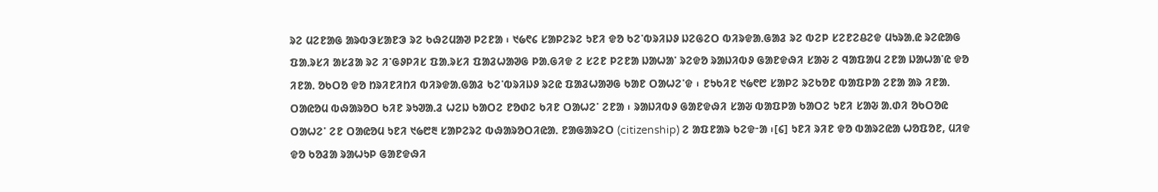ᱨᱮ ᱢᱮᱱᱟᱜ ᱟᱨᱵᱳᱥᱟᱱᱳ ᱨᱮ ᱠᱷᱮᱢᱟᱣ ᱞᱮᱱᱟ ᱾ ᱑᱙᱖᱔ ᱥᱟᱞᱮᱨᱮ ᱩᱱᱤ ᱫᱚ ᱠᱮᱸᱵᱨᱤᱡᱽ ᱡᱮᱜᱮᱛ ᱵᱤᱨᱫᱟᱹᱜᱟᱲ ᱨᱮ ᱵᱮᱞ ᱥᱮᱱᱮᱪᱮᱫ ᱢᱩᱨᱟᱹᱭ ᱨᱮᱭᱟᱜ ᱯᱟᱹᱨᱥᱤ ᱟᱥᱲᱟ ᱨᱮ ᱤᱸᱜᱽᱞᱤᱥ ᱯᱟᱹᱨᱥᱤ ᱯᱟᱲᱦᱟᱣᱜ ᱞᱟᱹᱜᱤᱫ ᱮ ᱥᱮᱱ ᱞᱮᱱᱟ ᱡᱟᱦᱟᱸ ᱨᱮᱫᱚ ᱨᱟᱡᱤᱵᱽ ᱜᱟᱱᱫᱷᱤ ᱥᱟᱶ ᱮ ᱧᱟᱯᱟᱢ ᱮᱱᱟ ᱡᱟᱦᱟᱸᱭ ᱫᱚ ᱤᱱᱟᱹ ᱚᱠᱛᱚ ᱫᱚ ᱴᱨᱤᱱᱤᱴᱤ ᱵᱤᱨᱫᱟᱹᱜᱟᱲ ᱠᱮᱸᱵᱨᱤᱡᱽ ᱨᱮᱭ ᱯᱟᱲᱦᱟᱣᱜ ᱠᱟᱱ ᱛᱟᱦᱮᱸᱫ ᱾ ᱱᱩᱠᱤᱱ ᱑᱙᱖᱘ ᱥᱟᱞᱮ ᱨᱮᱠᱚᱱ ᱵᱟᱯᱞᱟ ᱮᱱᱟ ᱟᱨ ᱤᱱᱟᱹ ᱛᱟᱭᱚᱢ ᱵᱷᱟᱨᱚᱛ ᱠᱤᱱ ᱨᱩᱣᱟᱹᱲ ᱦᱮᱡ ᱠᱟᱛᱮ ᱱᱚᱰᱮ ᱠᱤᱱ ᱛᱟᱦᱮᱸ ᱮᱱᱟ ᱾ ᱨᱟᱡᱤᱵᱽ ᱜᱟᱱᱫᱷᱤ ᱥᱟᱶ ᱵᱟᱯᱞᱟ ᱠᱟᱛᱮ ᱩᱱᱤ ᱥᱟᱶ ᱟᱹᱰᱤ ᱚᱠᱛᱚᱭ ᱛᱟᱦᱮᱸ ᱮᱱ ᱛᱟᱭᱚᱢ ᱩᱱᱤ ᱑᱙᱘᱓ ᱥᱟᱞᱮᱨᱮ ᱵᱷᱟᱨᱚᱛᱤᱭᱟᱹ ᱱᱟᱜᱟᱨᱮᱛ (citizenship) ᱮ ᱟᱯᱱᱟᱨ ᱠᱮᱫᱼᱟ ᱾[᱔] ᱩᱱᱤ ᱨᱤᱱ ᱫᱚ ᱵᱟᱨᱮᱭᱟ ᱦᱚᱯᱚᱱ, ᱢᱤᱫ ᱫᱚ ᱠᱚᱲᱟ ᱨᱟᱦᱩᱞ ᱜᱟᱱᱫᱷᱤ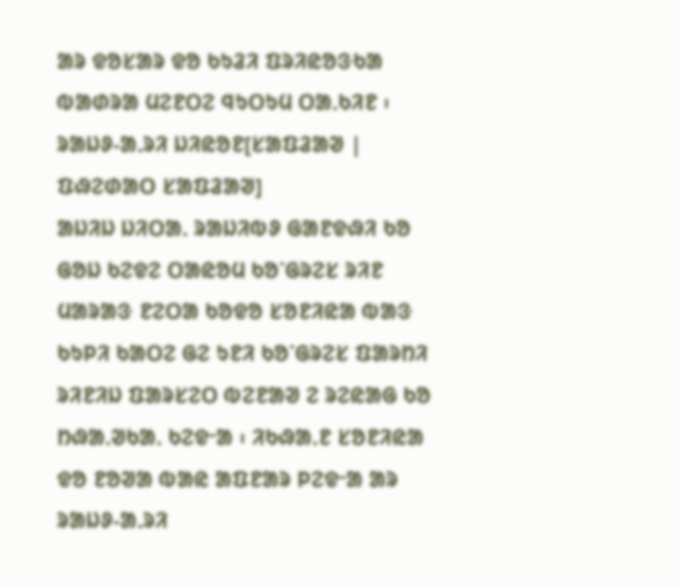ᱟᱨ ᱫᱚᱥᱟᱨ ᱫᱚ ᱠᱩᱲᱤ ᱯᱨᱤᱭᱚᱝᱠᱟ ᱵᱟᱰᱨᱟ ᱢᱮᱱᱛᱮ ᱧᱩᱛᱩᱢ ᱛᱟᱹᱠᱤᱱ ᱾
ᱨᱟᱡᱽ-ᱟᱹᱨᱤ ᱡᱤᱭᱚᱱ[ᱥᱟᱯᱲᱟᱣ | ᱯᱷᱮᱰᱟᱛ ᱥᱟᱯᱲᱟᱣ]
ᱟᱡᱤᱡ ᱡᱤᱛᱟᱹ ᱨᱟᱡᱤᱵᱽ ᱜᱟᱱᱫᱷᱤ ᱠᱚ ᱜᱚᱡ ᱠᱮᱫᱮ ᱛᱟᱭᱚᱢ ᱠᱚᱸᱜᱨᱮᱥ ᱨᱤᱱ ᱢᱟᱨᱟᱝ ᱱᱮᱛᱟ ᱠᱚᱫᱚ ᱥᱚᱱᱤᱭᱟ ᱵᱟᱝ ᱠᱩᱞᱤ ᱠᱟᱛᱮ ᱜᱮ ᱩᱱᱤ ᱠᱚᱸᱜᱨᱮᱥ ᱯᱟᱨᱴᱤ ᱨᱤᱱᱤᱡ ᱯᱟᱨᱥᱮᱛ ᱵᱮᱱᱟᱣ ᱮ ᱨᱮᱭᱟᱜ ᱠᱚ ᱴᱷᱟᱹᱣᱠᱟᱹ ᱠᱮᱫᱼᱟ ᱾ ᱤᱠᱷᱟᱹᱱ ᱥᱚᱱᱤᱭᱟ ᱫᱚ ᱱᱚᱣᱟ ᱵᱟᱭ ᱟᱯᱱᱟᱨ ᱞᱮᱫᱼᱟ ᱟᱨ ᱨᱟᱡᱽ-ᱟᱹᱨᱤ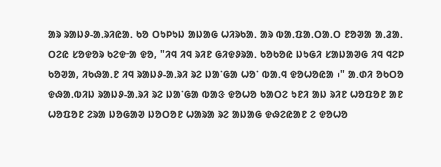ᱟᱨ ᱨᱟᱡᱽ-ᱟᱹᱨᱤᱭᱟᱹ ᱠᱚ ᱛᱩᱞᱩᱡ ᱟᱡᱟᱜ ᱦᱤᱨᱠᱟᱹ ᱟᱨ ᱵᱟᱹᱯᱟᱹᱛᱟᱹᱛ ᱱᱚᱣᱟ ᱟᱹᱲᱟᱹ ᱛᱮᱭ ᱥᱚᱫᱚᱨ ᱠᱮᱫᱼᱟ ᱫᱚ, "ᱤᱧ ᱤᱧ ᱨᱤᱱ ᱜᱤᱫᱽᱨᱟᱹ ᱠᱚᱠᱚᱭ ᱡᱩᱜᱤ ᱥᱟᱡᱟᱣᱜ ᱤᱧ ᱧᱮᱞ ᱠᱚᱣᱟ, ᱤᱠᱷᱟᱹᱱ ᱤᱧ ᱨᱟᱡᱽ-ᱟᱹᱨᱤ ᱨᱮ ᱡᱟᱸᱜᱟ ᱦᱚᱸ ᱵᱟᱹᱧ ᱫᱚᱦᱚᱭᱟ ᱾" ᱟ.ᱰᱤ ᱚᱠᱛᱚ ᱫᱷᱟᱹᱵᱤᱡ ᱨᱟᱡᱽ-ᱟᱹᱨᱤ ᱨᱮ ᱡᱟᱸᱜᱟ ᱵᱟᱝ ᱫᱚᱦᱚ ᱠᱟᱛᱮ ᱩᱱᱤ ᱟᱡ ᱨᱤᱱ ᱦᱚᱯᱚᱱ ᱟᱱ ᱦᱚᱯᱚᱱ ᱮᱨᱟ ᱡᱚᱜᱟᱣ ᱡᱚᱛᱚᱱ ᱦᱟᱨᱟ ᱨᱮ ᱟᱡᱟᱜ ᱫᱷᱮᱭᱟᱱ ᱮ ᱫᱚᱦᱚ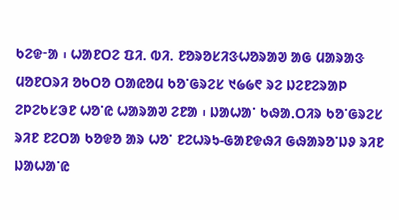ᱠᱮᱫᱼᱟ ᱾ ᱦᱟᱱᱛᱮ ᱯᱤ. ᱵᱤ. ᱱᱚᱨᱚᱥᱤᱝᱦᱚᱨᱟᱣ ᱟᱜ ᱢᱟᱨᱟᱝ ᱢᱚᱱᱛᱨᱤ ᱚᱠᱛᱚ ᱛᱟᱭᱚᱢ ᱠᱚᱸᱜᱨᱮᱥ ᱑᱙᱙᱖ ᱨᱮ ᱡᱮᱱᱮᱨᱟᱞ ᱮᱞᱮᱠᱥᱳᱱ ᱦᱚᱸᱭ ᱦᱟᱨᱟᱣ ᱮᱱᱟ ᱾ ᱡᱟᱦᱟᱸ ᱠᱷᱟᱹᱛᱤᱨ ᱠᱚᱸᱜᱨᱮᱥ ᱨᱤᱱ ᱱᱮᱛᱟ ᱠᱚᱫᱚ ᱟᱨ ᱦᱚᱸ ᱱᱮᱦᱨᱩ-ᱜᱟᱱᱫᱷᱤ ᱜᱷᱟᱨᱚᱸᱡᱽ ᱨᱤᱱ ᱡᱟᱦᱟᱸᱭ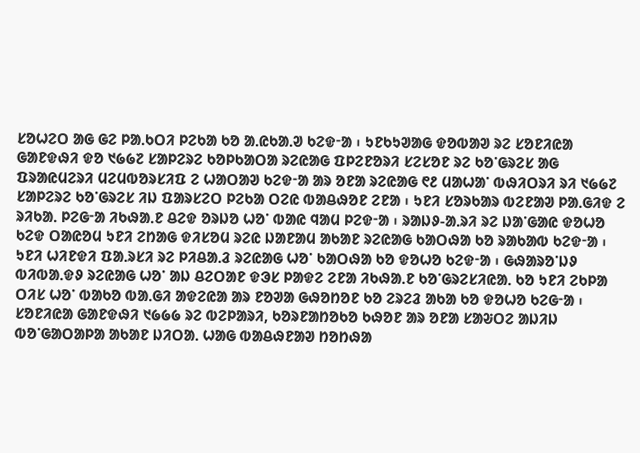ᱥᱚᱦᱮᱛ ᱟᱜ ᱜᱮ ᱞᱟᱹᱠᱛᱤ ᱞᱮᱠᱟ ᱠᱚ ᱟᱹᱭᱠᱟᱹᱣ ᱠᱮᱫᱼᱟ ᱾ ᱩᱱᱠᱩᱣᱟᱜ ᱫᱚᱵᱟᱣ ᱨᱮ ᱥᱚᱱᱤᱭᱟ ᱜᱟᱱᱫᱷᱤ ᱫᱚ ᱑᱙᱙᱗ ᱥᱟᱞᱮᱨᱮ ᱠᱚᱞᱠᱟᱛᱟ ᱨᱮᱭᱟᱜ ᱯᱞᱮᱱᱚᱨᱤ ᱥᱮᱥᱚᱱ ᱨᱮ ᱠᱚᱸᱜᱨᱮᱥ ᱟᱜ ᱯᱨᱟᱭᱢᱮᱨᱤ ᱢᱮᱢᱵᱚᱨᱥᱤᱯ ᱮ ᱦᱟᱛᱟᱣ ᱠᱮᱫᱼᱟ ᱟᱨ ᱚᱱᱟ ᱨᱮᱭᱟᱜ ᱖᱒ ᱢᱟᱦᱟᱸ ᱵᱷᱤᱛᱨᱤ ᱨᱤ ᱑᱙᱙᱗ ᱥᱟᱞᱮᱨᱮ ᱠᱚᱸᱜᱨᱮᱥ ᱤᱡ ᱯᱟᱨᱥᱮᱛ ᱞᱮᱠᱟ ᱛᱮᱭ ᱵᱟᱪᱷᱚᱱ ᱮᱱᱟ ᱾ ᱩᱱᱤ ᱥᱚᱨᱠᱟᱨ ᱵᱮᱱᱟᱣ ᱞᱟᱹᱜᱤᱫ ᱮ ᱨᱤᱠᱟᱹ ᱞᱮᱜᱼᱟ ᱤᱠᱷᱟᱹᱱ ᱪᱮᱫ ᱚᱨᱡᱚ ᱦᱚᱸ ᱵᱟᱭ ᱧᱟᱢ ᱞᱮᱫᱼᱟ ᱾ ᱨᱟᱡᱽ-ᱟᱹᱨᱤ ᱨᱮ ᱡᱟᱸᱜᱟᱭ ᱫᱚᱦᱚ ᱠᱮᱫ ᱛᱟᱭᱚᱢ ᱩᱱᱤ ᱮᱴᱟᱜ ᱫᱤᱥᱚᱢ ᱨᱮᱭ ᱡᱟᱱᱟᱢ ᱟᱠᱟᱱ ᱨᱮᱭᱟᱜ ᱠᱟᱛᱷᱟ ᱠᱚ ᱨᱟᱠᱟᱵ ᱠᱮᱫᱼᱟ ᱾ ᱩᱱᱤ ᱦᱤᱱᱫᱤ ᱯᱟᱹᱨᱥᱤ ᱨᱮ ᱞᱤᱪᱟᱹᱲ ᱨᱮᱭᱟᱜ ᱦᱚᱸ ᱠᱟᱛᱷᱟ ᱠᱚ ᱫᱚᱦᱚ ᱠᱮᱫᱼᱟ ᱾ ᱜᱷᱟᱨᱚᱸᱡᱽ ᱵᱤᱵᱟᱹᱫᱽ ᱨᱮᱭᱟᱜ ᱦᱚᱸ ᱟᱡ ᱪᱮᱛᱟᱱ ᱫᱳᱥ ᱞᱟᱫᱮ ᱮᱱᱟ ᱤᱠᱷᱟᱹᱱ ᱠᱚᱸᱜᱨᱮᱥᱤᱭᱟᱹ ᱠᱚ ᱩᱱᱤ ᱮᱠᱞᱟ ᱛᱤᱥ ᱦᱚᱸ ᱵᱟᱠᱚ ᱵᱟᱹᱜᱤ ᱟᱫᱮᱭᱟ ᱟᱨ ᱱᱚᱣᱟ ᱜᱷᱚᱴᱚᱱ ᱠᱚ ᱮᱨᱮᱲ ᱟᱠᱟ ᱠᱚ ᱫᱚᱦᱚ ᱠᱮᱜᱼᱟ ᱾
ᱥᱚᱱᱤᱭᱟ ᱜᱟᱱᱫᱷᱤ ᱑᱙᱙᱙ ᱨᱮ ᱵᱮᱞᱟᱨᱤ, ᱠᱚᱨᱱᱟᱴᱚᱠᱚ ᱠᱷᱚᱱ ᱟᱨ ᱚᱱᱟ ᱥᱟᱶᱛᱮ ᱟᱡᱤᱡ ᱵᱚᱸᱜᱟᱛᱟᱞᱟ ᱟᱠᱟᱱ ᱡᱤᱛᱟᱹ ᱦᱟᱜ ᱵᱟᱪᱷᱱᱟᱣ ᱴᱚᱴᱷᱟ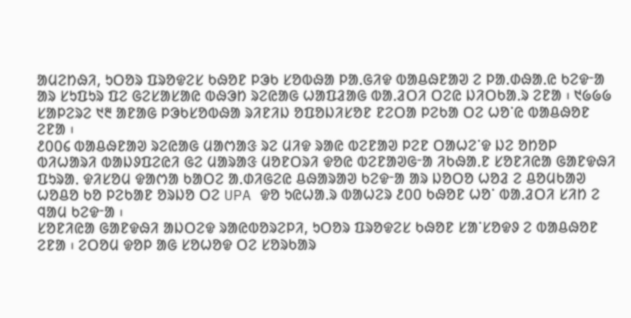ᱟᱢᱮᱴᱷᱤ, ᱩᱛᱚᱨ ᱯᱨᱚᱫᱮᱥ ᱠᱷᱚᱱ ᱞᱳᱠ ᱥᱚᱵᱷᱟ ᱞᱟᱹᱜᱤᱫ ᱵᱟᱪᱷᱱᱟᱣ ᱮ ᱞᱟᱹᱰᱷᱟᱹᱭ ᱠᱮᱫᱼᱟ ᱟᱨ ᱥᱩᱯᱩᱨ ᱯᱮ ᱜᱮᱥᱟᱥᱟᱭ ᱵᱷᱳᱴ ᱨᱮᱭᱟᱜ ᱦᱟᱯᱲᱟᱜ ᱵᱟᱹᱲᱛᱤ ᱛᱮᱭ ᱡᱤᱛᱠᱟᱹᱨ ᱮᱱᱟ ᱾ ᱑᱙᱙᱙ ᱥᱟᱞᱮᱨᱮ ᱑᱓ ᱟᱱᱟᱜ ᱞᱳᱠᱥᱚᱵᱷᱟ ᱨᱤᱱᱤᱡ ᱚᱯᱚᱡᱤᱥᱚᱱ ᱱᱮᱛᱟ ᱞᱮᱠᱟ ᱛᱮ ᱦᱚᱸᱭ ᱵᱟᱪᱷᱚᱱ ᱮᱱᱟ ᱾
᱒᱐᱐᱔ ᱵᱟᱪᱷᱱᱟᱣ ᱨᱮᱭᱟᱜ ᱢᱟᱬᱟᱝ ᱨᱮ ᱢᱤᱫ ᱨᱟᱭ ᱵᱮᱱᱟᱣ ᱞᱮᱱ ᱛᱟᱦᱮᱸᱫ ᱡᱮ ᱚᱴᱚᱞ ᱵᱤᱦᱟᱨᱤ ᱵᱟᱡᱽᱯᱮᱭᱤ ᱜᱮ ᱢᱟᱨᱟᱝ ᱢᱚᱱᱛᱨᱤ ᱫᱚᱭ ᱵᱮᱱᱟᱣᱜᱼᱟ ᱤᱠᱷᱟᱹᱱ ᱥᱚᱱᱤᱭᱟ ᱜᱟᱱᱫᱷᱤ ᱯᱩᱨᱟᱹ ᱫᱤᱥᱚᱢ ᱫᱟᱬᱟ ᱠᱟᱛᱮ ᱟᱹᱰᱤᱜᱮᱭ ᱪᱷᱟᱨᱟᱣ ᱠᱮᱫᱼᱟ ᱟᱨ ᱡᱚᱛᱚ ᱦᱚᱲ ᱮ ᱪᱚᱢᱠᱟᱣ ᱦᱚᱪᱚ ᱠᱚ ᱞᱮᱠᱟᱱ ᱚᱨᱡᱚ ᱛᱮ UPA ᱫᱚ ᱩᱭᱦᱟᱹᱨ ᱵᱟᱦᱮᱨ ᱒᱐᱐ ᱠᱷᱚᱱ ᱦᱚᱸ ᱵᱟᱹᱲᱛᱤ ᱥᱤᱴ ᱮ ᱧᱟᱢ ᱠᱮᱫᱼᱟ ᱾
ᱥᱚᱱᱤᱭᱟ ᱜᱟᱱᱫᱷᱤ ᱟᱡᱛᱮᱫ ᱨᱟᱭᱵᱚᱨᱮᱞᱤ, ᱩᱛᱚᱨ ᱯᱨᱚᱫᱮᱥ ᱠᱷᱚᱱ ᱥᱟᱸᱥᱚᱫᱽ ᱮ ᱵᱟᱪᱷᱚᱱ ᱮᱱᱟ ᱾ ᱮᱛᱚᱢ ᱫᱚᱞ ᱟᱜ ᱥᱚᱦᱚᱫ ᱛᱮ ᱥᱚᱨᱠᱟᱨ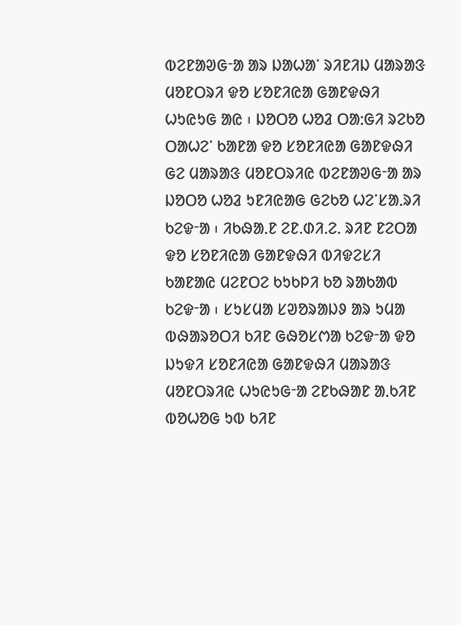ᱵᱮᱱᱟᱣᱜᱼᱟ ᱟᱨ ᱡᱟᱦᱟᱸ ᱨᱤᱱᱤᱡ ᱢᱟᱨᱟᱝ ᱢᱚᱱᱛᱨᱤ ᱫᱚ ᱥᱚᱱᱤᱭᱟ ᱜᱟᱱᱫᱷᱤ ᱦᱩᱭᱩᱜ ᱟᱭ ᱾ ᱡᱚᱛᱚ ᱦᱚᱲ ᱛᱟᱺᱜᱤ ᱨᱮᱠᱚ ᱛᱟᱦᱮᱸ ᱠᱟᱱᱟ ᱫᱚ ᱥᱚᱱᱤᱭᱟ ᱜᱟᱱᱫᱷᱤ ᱜᱮ ᱢᱟᱨᱟᱝ ᱢᱚᱱᱛᱨᱤᱭ ᱵᱮᱱᱟᱣᱜᱼᱟ ᱟᱨ ᱡᱚᱛᱚ ᱦᱚᱲ ᱩᱱᱤᱭᱟᱜ ᱜᱮᱠᱚ ᱦᱮᱸᱥᱟᱹᱨᱤ ᱠᱮᱫᱼᱟ ᱾ ᱤᱠᱷᱟᱹᱱ ᱮᱱ.ᱰᱤ.ᱮ. ᱨᱤᱱ ᱱᱮᱛᱟ ᱫᱚ ᱥᱚᱱᱤᱭᱟ ᱜᱟᱱᱫᱷᱤ ᱵᱤᱫᱮᱥᱤ ᱠᱟᱱᱟᱭ ᱢᱮᱱᱛᱮ ᱠᱩᱠᱞᱤ ᱠᱚ ᱨᱟᱠᱟᱵ ᱠᱮᱫᱼᱟ ᱾ ᱥᱩᱥᱢᱟ ᱥᱣᱚᱨᱟᱡᱽ ᱟᱨ ᱩᱢᱟ ᱵᱷᱟᱨᱚᱛᱤ ᱠᱤᱱ ᱜᱷᱚᱥᱬᱟ ᱠᱮᱫᱼᱟ ᱫᱚ ᱡᱩᱫᱤ ᱥᱚᱱᱤᱭᱟ ᱜᱟᱱᱫᱷᱤ ᱢᱟᱨᱟᱝ ᱢᱚᱱᱛᱨᱤᱭ ᱦᱩᱭᱩᱜᱼᱟ ᱮᱱᱠᱷᱟᱱ ᱟᱹᱠᱤᱱ ᱵᱚᱦᱚᱜ ᱩᱵ ᱠᱤᱱ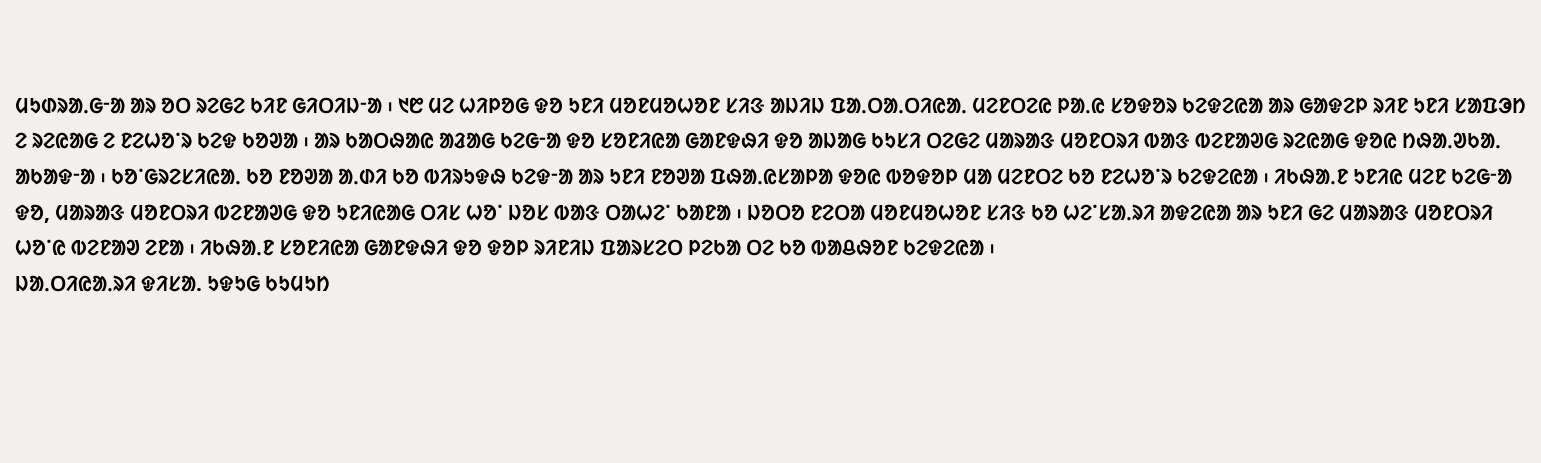ᱢᱩᱰᱨᱟᱹᱜᱼᱟ ᱟᱨ ᱚᱛ ᱨᱮᱜᱮ ᱠᱤᱱ ᱜᱤᱛᱤᱡᱼᱟ ᱾ ᱑᱘ ᱢᱮ ᱦᱤᱞᱚᱜ ᱫᱚ ᱩᱱᱤ ᱢᱚᱱᱢᱚᱦᱚᱱ ᱥᱤᱝ ᱟᱡᱤᱡ ᱯᱟᱹᱛᱟᱹᱛᱤᱭᱟᱹ ᱢᱮᱱᱛᱮᱭ ᱞᱟᱹᱭ ᱥᱚᱫᱚᱨ ᱠᱮᱫᱮᱭᱟ ᱟᱨ ᱜᱟᱫᱮᱞ ᱨᱤᱱ ᱩᱱᱤ ᱥᱟᱯᱳᱴ ᱮ ᱨᱮᱭᱟᱜ ᱮ ᱱᱮᱦᱚᱸᱨ ᱠᱮᱫ ᱠᱚᱣᱟ ᱾ ᱟᱨ ᱠᱟᱛᱷᱟᱭ ᱟᱲᱟᱜ ᱠᱮᱜᱼᱟ ᱫᱚ ᱥᱚᱱᱤᱭᱟ ᱜᱟᱱᱫᱷᱤ ᱫᱚ ᱟᱡᱟᱜ ᱠᱩᱥᱤ ᱛᱮᱜᱮ ᱢᱟᱨᱟᱝ ᱢᱚᱱᱛᱨᱤ ᱵᱟᱝ ᱵᱮᱱᱟᱣᱜ ᱨᱮᱭᱟᱜ ᱫᱚᱭ ᱴᱷᱟᱹᱣᱠᱟᱹ ᱟᱠᱟᱫᱼᱟ ᱾ ᱠᱚᱸᱜᱨᱮᱥᱤᱭᱟᱹ ᱠᱚ ᱱᱚᱣᱟ ᱟᱹᱰᱤ ᱠᱚ ᱵᱤᱨᱩᱫᱷ ᱠᱮᱫᱼᱟ ᱟᱨ ᱩᱱᱤ ᱱᱚᱣᱟ ᱯᱷᱟᱹᱭᱥᱟᱞᱟ ᱫᱚᱭ ᱵᱚᱫᱚᱞ ᱢᱟ ᱢᱮᱱᱛᱮ ᱠᱚ ᱱᱮᱦᱚᱸᱨ ᱠᱮᱫᱮᱭᱟ ᱾ ᱤᱠᱷᱟᱹᱱ ᱩᱱᱤᱭ ᱢᱮᱱ ᱠᱮᱜᱼᱟ ᱫᱚ, ᱢᱟᱨᱟᱝ ᱢᱚᱱᱛᱨᱤ ᱵᱮᱱᱟᱣᱜ ᱫᱚ ᱩᱱᱤᱭᱟᱜ ᱛᱤᱥ ᱦᱚᱸ ᱡᱚᱥ ᱵᱟᱝ ᱛᱟᱦᱮᱸ ᱠᱟᱱᱟ ᱾ ᱡᱚᱛᱚ ᱱᱮᱛᱟ ᱢᱚᱱᱢᱚᱦᱚᱱ ᱥᱤᱝ ᱠᱚ ᱦᱮᱸᱥᱟᱹᱨᱤ ᱟᱫᱮᱭᱟ ᱟᱨ ᱩᱱᱤ ᱜᱮ ᱢᱟᱨᱟᱝ ᱢᱚᱱᱛᱨᱤ ᱦᱚᱸᱭ ᱵᱮᱱᱟᱣ ᱮᱱᱟ ᱾ ᱤᱠᱷᱟᱹᱱ ᱥᱚᱱᱤᱭᱟ ᱜᱟᱱᱫᱷᱤ ᱫᱚ ᱫᱚᱞ ᱨᱤᱱᱤᱡ ᱯᱟᱨᱥᱮᱛ ᱞᱮᱠᱟ ᱛᱮ ᱠᱚ ᱵᱟᱪᱷᱚᱱ ᱠᱮᱫᱮᱭᱟ ᱾
ᱡᱟᱹᱛᱤᱭᱟᱹᱨᱤ ᱫᱤᱥᱟ. ᱩᱫᱩᱜ ᱠᱩᱢᱩᱴ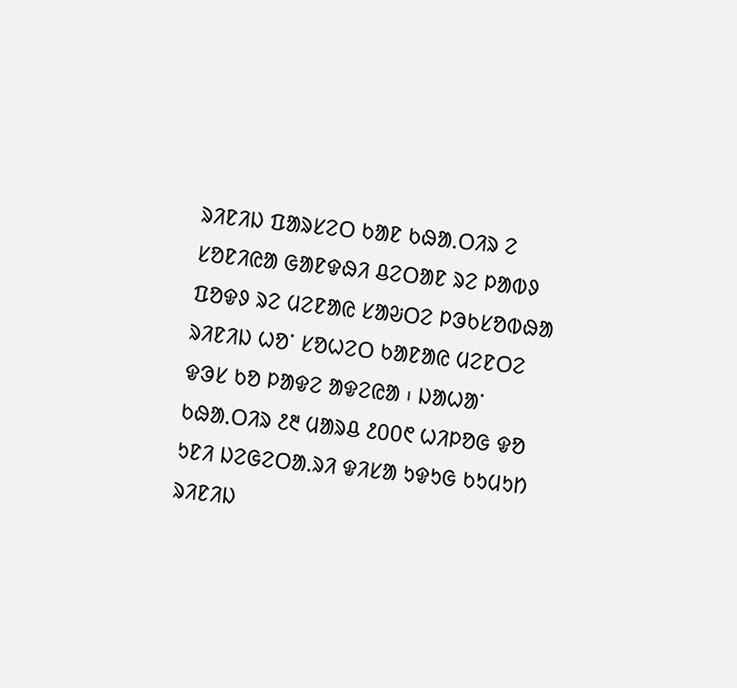ᱨᱤᱱᱤᱡ ᱯᱟᱨᱥᱮᱛ ᱠᱟᱱ ᱠᱷᱟᱹᱛᱤᱨ ᱮ ᱥᱚᱱᱤᱭᱟ ᱜᱟᱱᱫᱷᱤ ᱪᱮᱛᱟᱱ ᱨᱮ ᱞᱟᱵᱽ ᱯᱚᱫᱽ ᱨᱮ ᱢᱮᱱᱟᱭ ᱥᱟᱶᱛᱮ ᱞᱳᱠᱥᱚᱵᱷᱟ ᱨᱤᱱᱤᱡ ᱦᱚᱸ ᱥᱚᱦᱮᱛ ᱠᱟᱱᱟᱭ ᱢᱮᱱᱛᱮ ᱫᱳᱥ ᱠᱚ ᱞᱟᱫᱮ ᱟᱫᱮᱭᱟ ᱾ ᱡᱟᱦᱟᱸ ᱠᱷᱟᱹᱛᱤᱨ ᱒᱓ ᱢᱟᱨᱪ ᱒᱐᱐᱖ ᱦᱤᱞᱚᱜ ᱫᱚ ᱩᱱᱤ ᱡᱮᱜᱮᱛᱟᱹᱨᱤ ᱫᱤᱥᱟ ᱩᱫᱩᱜ ᱠᱩᱢᱩᱴ ᱨᱤᱱᱤᱡ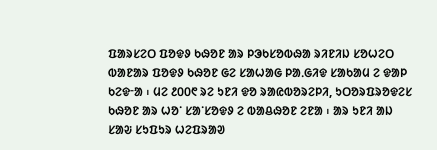ᱯᱟᱨᱥᱮᱛ ᱯᱚᱫᱽ ᱠᱷᱚᱱ ᱟᱨ ᱞᱳᱠᱥᱚᱵᱷᱟ ᱨᱤᱱᱤᱡ ᱥᱚᱦᱮᱛ ᱵᱟᱱᱟᱨ ᱯᱚᱫᱽ ᱠᱷᱚᱱ ᱜᱮ ᱥᱟᱦᱟᱜ ᱞᱟᱹᱜᱤᱫ ᱥᱟᱠᱟᱢ ᱮ ᱫᱟᱞ ᱠᱮᱫᱼᱟ ᱾ ᱢᱮ ᱒᱐᱐᱖ ᱨᱮ ᱩᱱᱤ ᱫᱚ ᱨᱟᱭᱵᱚᱨᱮᱞᱤ, ᱩᱛᱚᱨᱯᱨᱚᱫᱮᱥ ᱠᱷᱚᱱ ᱟᱨ ᱦᱚᱸ ᱥᱟᱸᱥᱚᱫᱽ ᱮ ᱵᱟᱪᱷᱚᱱ ᱮᱱᱟ ᱾ ᱟᱨ ᱩᱱᱤ ᱟᱡ ᱥᱟᱶ ᱥᱩᱯᱩᱨ ᱦᱮᱯᱨᱟᱣ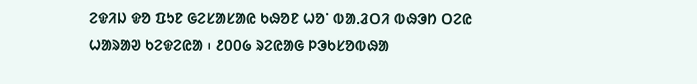ᱮᱫᱤᱡ ᱫᱚ ᱯᱩᱱ ᱜᱮᱥᱟᱥᱟᱭ ᱠᱷᱚᱱ ᱦᱚᱸ ᱵᱟᱹᱲᱛᱤ ᱵᱷᱳᱴ ᱛᱮᱭ ᱦᱟᱨᱟᱣ ᱠᱮᱫᱮᱭᱟ ᱾ ᱒᱐᱐᱙ ᱨᱮᱭᱟᱜ ᱞᱳᱠᱥᱚᱵᱷᱟ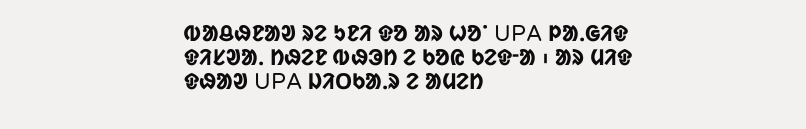ᱵᱟᱪᱷᱱᱟᱣ ᱨᱮ ᱩᱱᱤ ᱫᱚ ᱟᱨ ᱦᱚᱸ UPA ᱞᱟᱹᱜᱤᱫ ᱫᱤᱥᱣᱟᱹ ᱴᱷᱮᱱ ᱵᱷᱳᱴ ᱮ ᱠᱚᱭ ᱠᱮᱫᱼᱟ ᱾ ᱟᱨ ᱢᱤᱫ ᱫᱷᱟᱣ UPA ᱡᱤᱛᱠᱟᱹᱨ ᱮ ᱟᱢᱮᱴ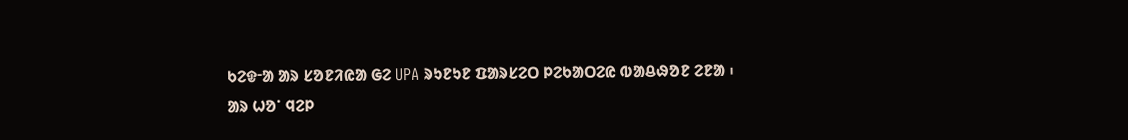ᱠᱮᱫᱼᱟ ᱟᱨ ᱥᱚᱱᱤᱭᱟ ᱜᱮ UPA ᱨᱩᱱᱩᱱ ᱯᱟᱨᱥᱮᱛ ᱞᱮᱠᱟᱛᱮᱭ ᱵᱟᱪᱷᱚᱱ ᱮᱱᱟ ᱾
ᱟᱨ ᱦᱚᱸ ᱧᱮᱞ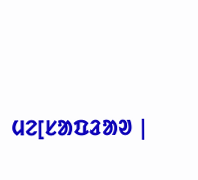ᱢᱮ[ᱥᱟᱯᱲᱟᱣ |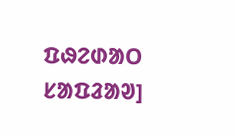ᱯᱷᱮᱰᱟᱛ ᱥᱟᱯᱲᱟᱣ]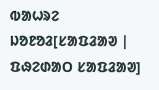ᱵᱟᱦᱨᱮ ᱡᱚᱱᱚᱲ[ᱥᱟᱯᱲᱟᱣ | ᱯᱷᱮᱰᱟᱛ ᱥᱟᱯᱲᱟᱣ]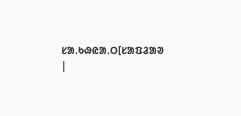ᱥᱟᱹᱠᱷᱭᱟᱹᱛ[ᱥᱟᱯᱲᱟᱣ |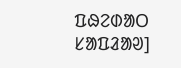ᱯᱷᱮᱰᱟᱛ ᱥᱟᱯᱲᱟᱣ]